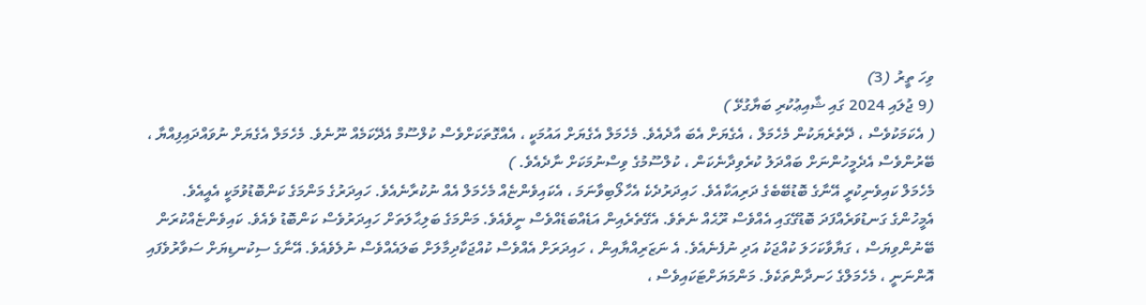ވިހަ ތީރު (3)
(9 ޖުލައި 2024 ގައި ޝާއިޢުކުރި ބަޔާގުޅޭ )
( އެކަމަކުވެސް ، ދޭތެރެޔަކުން މެހެމަލް ، އެގެޔަށް އެބަ އާދެއެވެ. މެހެމަލް އެގެޔަށް އައުމަކީ ، އެއްގޮތަކަށްވެސް ކުލްސޫމް އެދޭކަމެއް ނޫނެވެ. މެހެމަލް އެގެޔަށް ނުވައްދައިފިއްޔާ ، ބޭރުންވެސް އެދެމީހުންނަށް ބައްދަލު ކުރެވިދާނެކަން ، ކުލްސޫމުގެ ވިސްނުމަކަށް ނާދެއެވެ. )
މެހެމަލް ކައިވެނިކުރީ އޭނާގެ ބޮޑުބޭބެގެ ދަރިއަކާއެވެ. ހައިދަރުދެކެ އެހާލޯބިވާނަމަ ، އެކައިވެންޏެއް މެހެމަލް އެއް ނުކުރާނެއެވެ. ހައިދަރުގެ މަންމަގެ ކަންބޮޑުވުމަކީ އެއީއެވެ. އެމީހުންގެ ގަނޑުވަރެއްފަދަ ބޮޑުގޭގައި އެއްވެސް ރޫޙެއް ނެތެވެ. އެގޭތެރެއިން އަޑެއްބަޑެއްވެސް ނީވެއެވެ. މަންމަގެ ބަލިޙާލަތަށް ހައިދަރުވެސް ކަންބޮޑު ވެއެވެ. ކައިވެންޏެއްކުރަން ބޭނުންވިޔަސް ، ގަޔާވާކަހަލަ ކުއްޖަކު އަދި ނުފެނެއެވެ. އެ ނަޒަރިއްޔާއިން ، ހައިދަރަށް އެއްވެސް ކުއްޖަކާދިމާލަށް ބަލައެއްވެސް ނުލެވެއެވެ. އޭނާގެ ސިކުނޑިޔަށް ސަވާރުވެފައި އޮންނަނީ ، މެހެމަލްގެ ހަނދާންތަކެވެ. މަންމަޔަށްޓަކައިވެސް ،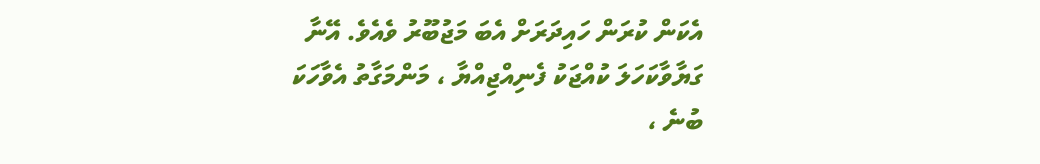އެކަން ކުރަން ހައިދަރަށް އެބަ މަޖުބޫރު ވެއެވެ. އޭނާ ގަޔާވާކަހަލަ ކުއްޖަކު ފެނިއްޖިއްޔާ ، މަންމަގާތު އެވާހަކަ ބުނެ ،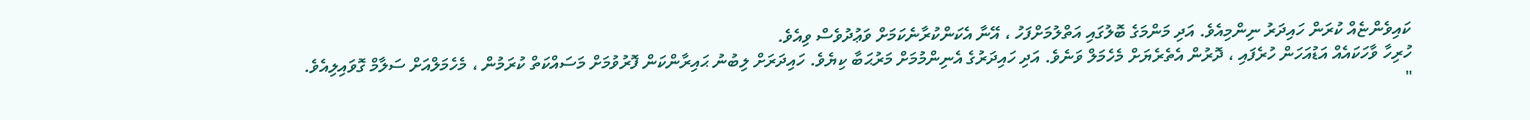ކައިވެންޏެއް ކުރަން ހައިދަރު ނިންމިއެވެ. އަދި މަންމަގެ ބޮލުގައި އަތްލުމަށްފަހު ، އޭނާ އެކަންކުރާނެކަމަށް ވަޢުދުވެސް ވިއެވެ.
ހުރިހާ ވާހަކައެއް އަޑުއަހަން ހުރެފައި ، ދޮރުން އެތެރެޔަށް މެހެމަލް ވަނެވެ. އަދި ހައިދަރުގެ އެނިންމުމަށް މަރުޙަބާ ކިޔެވެ. ހައިދަރަށް ލިބުނު ޙައިރާންކަން ފޮރުވުމަށް މަސައްކަތް ކުރަމުން ، މެހެމަލްއަށް ސަލާމް ގޮވައިލިއެވެ.
"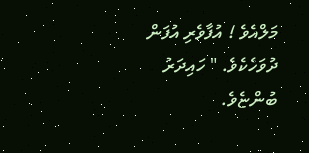މަލްއެވެ ! އުފާވެރި އުފަން ދުވަހެކެވެ. " ހައިދަރު ބުންޏެވެ.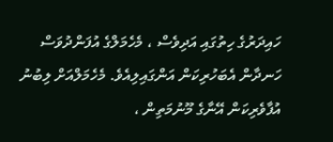ހައިދަރުގެ ހިތުގައި އަދިވެސް ، މެހެމަލްގެ އުފަންދުވަސް ހަނދާން އެބަހުރިކަން އަންގައިލިއެވެ. މެހެމަލްއަށް ލިބުނު އުފާވެރިކަން އޭނާގެ މޫނުމަތިން ،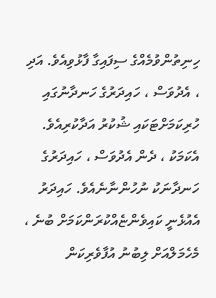ހިނިތުންވުމެއްގެ ސިފައިގާ ފާޅުވިއެވެ. އަދި ، އެދުވަސް ، ހައިދަރުގެ ހަނދާނުގައި ހުރިކަމަށްޓަކައި ޝުކުރު އަދާކުރިއެވެ. އެކަމަކު ، ދެން އެދުވަސް ، ހައިދަރުގެ ހަނދާނަކު ނުހުންނާނެއެވެ. ހައިދަރު އެއުޅެނީ ކައިވެންޏެއްކުރަންކަމަށް ބުނެ ، މެހެމަލްއަށް ލިބުނު އުފާވެރިކަން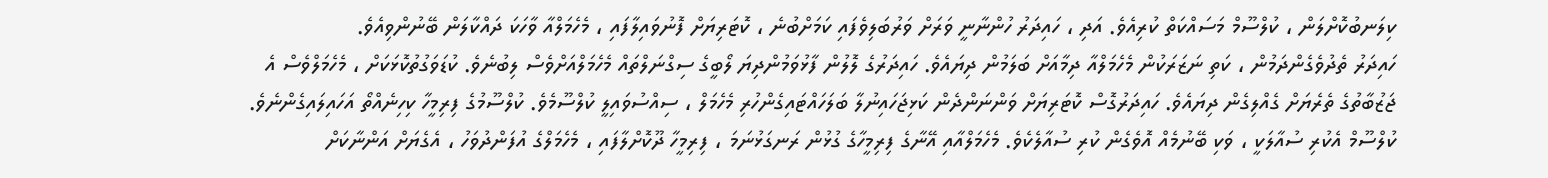ކިލަނބުކޮށްލަން ، ކުލްސޫމް މަސައްކަތް ކުރިއެވެ. އަދި ، ހައިދަރު ހުންނާނީ ވަރަށް ވަރުބަލިވެފައި ކަމަށްބުނެ ، ކޮޓަރިޔަށް ފޮނުވައިލާފައި ، މެހެމަލްއާ ވާހަކަ ދައްކާލަން ބޭނުންވިއެވެ.
ހައިދަރު ތެދުވެގެންދަމުން ، ކަތި ނަޒަރަކުން މެހެމަލްއާ ދިމާއަށް ބަލަމުން ދިޔައެވެ. ހައިދަރުގެ ލޮލުން ފާޅުވަމުންދިޔަ ލޯބީގެ ސިގްނަލްތައް މެހެމަލްއަށްވެސް ލިބުނެވެ. ކުޑަވަގުތުކޮޅަކަށް ، މެހެމަލްވެސް އެ ޖަޒުބާތުގެ ތެރެޔަށް ގެއްލިގެން ދިޔައެވެ. ހައިދަރުގޮސް ކޮޓަރިޔަށް ވަންނަންދެން ކަޅިޖަހައިނުލާ ބަލަހައްޓައިގެންހުރި މެހެމަލް ، ސިއްސުވައިލީ ކުލްސޫމެވެ. ކުލްސޫމުގެ ފިރިމީހާ ކިހިނެއްތޯ އަހައިލައިގެންނެވެ. ކުލްސޫމް އެކުރި ސުއާލަކީ ، ވަކި ބޭނުމެއް އޮވެގެން ކުރި ސުއާލެކެވެ. މެހެމަލްއާއި އޭނާގެ ފިރިމީހާގެ ގުޅުން ރަނގަޅުނަމަ ، ފިރިމީހާ ދޫކޮށްލާފައި ، މެހެމަލްގެ އުފަންދުވަހު ، އެގެޔަށް އަންނާކަށް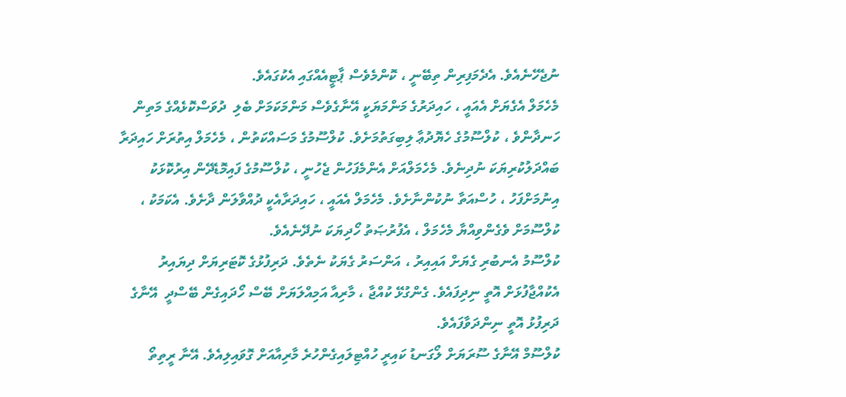ނުޖެހޭނެއެވެ. އެދެމަފިރިން ތިބޭނީ ، ކޮންމެވެސް ޕާޓީއެއްގައި އެކުގައެވެ.
މެހެމަލް އެގެޔަށް އެއައީ ، ހައިދަރުގެ މަންމަޔަކީ އޭނާގެވެސް މަންމަކަމަށް ބެލި  ދުވަސްކޮޅެއްގެ މަތިން ހަނދާންވެ ، ކުލްސޫމުގެ ހެޔޮދުޢާ ލިބިގަތުމަށެވެ. ކުލްސޫމުގެ މަސައްކަތުން ، މެހެމަލް އިތުރަށް ހައިދަރާ ބައްދަލުކުރިޔަކަ ނުދިނެވެ. މެހެމަލްއަށް އެންމެފަހުން ޖެހުނީ ، ކުލްސޫމުގެ ފައިމޮޑެދޭން އިރުކޮޅަކު އިނުމަށްފަހު ، ހުސްއަތާ ނުކުންނާށެވެ. މެހެމަލް އެއައީ ، ހައިދަރާއެކީ ދުއްވާލަން ދާށެވެ. އެކަމަކު ، ކުލްސޫމަށް ވެގެންވިއްޔާ މެހެމަލް ، އެފުރުޞަތު ހޯދިޔަކަ ނުދޭނެއެވެ.
ކުލްސޫމު އެނބުރި ގެޔަށް އައިއިރު ، އަންސަރު ގެޔަކު ނެތެވެ. ދަރިފުޅުގެ ކޮޓަރިޔަށް ދިޔައިރު އެކުއްޖާފުޅަށް އޮތީ ނިދިފައެވެ. ގެންގުޅޭ ކުއްޖާ ، މާރިއާ އަމިއްލަޔަށް ބޭސް ހޯދައިގެން ބޭސްދީ  އޭނާގެ ދަރިފުޅު އޮތީ ނިންދަވާފައެވެ.
ކުލްސޫމް އޭނާގެ ސޫރަޔަށް ލޯގަނޑު ކައިރީ ހުއްޓިލައިގެންހުރެ މާރިއާއަށް ގޮވައިލިއެވެ. އޭނާ ރީތިތޯ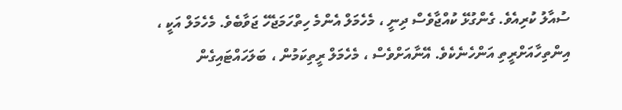ސުއާލު ކުރިއެވެ. ގެންގުޅޭ ކުއްޖާވެސް ދިނީ ، މެހެމަލް އެންމެ ހިތްހަމަޖެހޭ ޖަވާބެވެ. މެހެމަލް އަކީ ، އިންތިހާއަށްރީތި އަންހެނެކެވެ. އޭނާއަށްވެސް ، މެހެމަލް ރީތިކަމުން ، ބަލަހައްޓައިގެން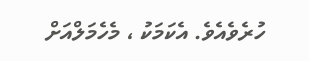ހުރެވެއެވެ. އެކަމަކު ، މެހެމަލްއަށް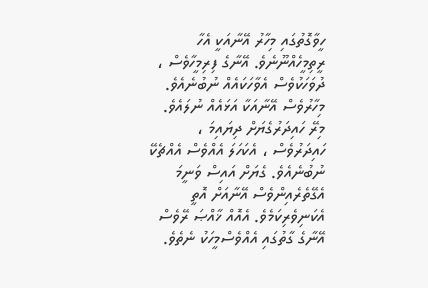ހީވާގޮތުގައި މިހާރު އޭނާއަކީ އެހާ ރީތިމީހެއްނޫނެވެ. އޭނާގެ ފިރިމީހާވެސް ، ދުވަހަކުވެސް އެވާހަކައެއް ނުބުނެއެވެ. މިހާރުވެސް އޭނާއަކާ އަޅައެއް ނުލައެވެ. މިރޭ ހައިދަރުގެޔަށް ދިޔައިމަ ، ހައިދަރުވެސް ، އެކަހަލަ އެއްވެސް އެއްޗެކޭ ނުބުނެއެވެ. ގެޔަށް އައިސް ވަނީމަ އެގޭތެރެއިންވެސް އޭނާއަށް އޮތީ އެކަނިވެރިކަމެވެ. އެއޮއް ޚާއްޞަ ރޭވެސް އޭނާގެ ގާތުގައި އެއްވެސްމީހަކު ނެތެވެ.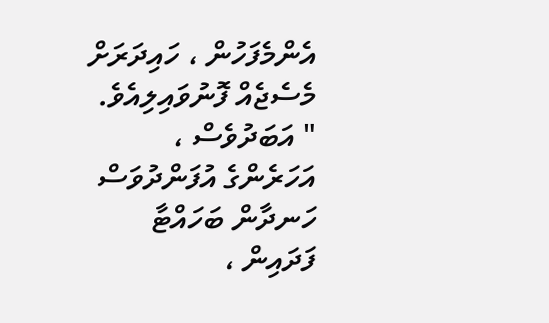އެންމެފަހުން ، ހައިދަރަށް މެސެޖެއް ފޮނުވައިލިއެވެ.
" އަބަދުވެސް ، އަހަރެންގެ އުފަންދުވަސް ހަނދާން ބަހައްޓާ ފަދައިން ،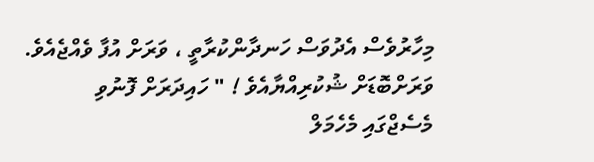މިހާރުވެސް އެދުވަސް ހަނދާންކުރާތީ ، ވަރަށް އުފާ ވެއްޖެއެވެ. ވަރަށްބޮޑަށް ޝުކުރިއްޔާއެވެ ! " ހައިދަރަށް ފޮނުވި މެސެޖްގައި މެހެމަލް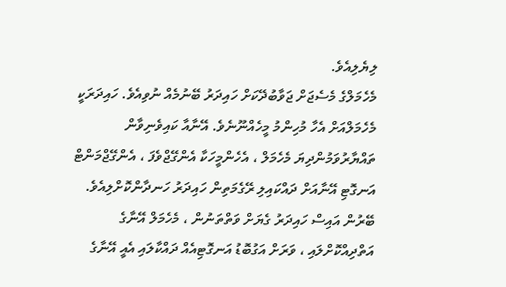ލިޔެލިއެވެ.
މެހެމަލްގެ މެސެޖަށް ޖަވާބުދޭކަށް ހައިދަރު ބޭނުމެއް ނުވިއެވެ. ހައިދަރަކީ މެހެމަލްއަށް އެހާ މުހިންމު މީހެއްނޫނެވެ. އޭނާއާ ކައިވެނިވާން ތައްޔާރުވަމުންދިޔަ މެހެމަލް ، އެހެންމީހަކާ އެންގޭޖްވެފަ ، އެންގޭޖްމަންޓް އަނގޮޓި އޭނާއަށް ދައްކައިލި ރޭގެމަތިން ހައިދަރު ހަނދާންކޮށްލިއެވެ. ބޭރުން އައިސް ހައިދަރު ގެޔަށް ވަތްތަނުން ، މެހެމަލް އޭނާގެ އަތްދިއްކޮށްލައި ، ވަރަށް އަގުބޮޑު އަނގޮޓިއެއް ދައްކާލައި އެއީ އޭނާގެ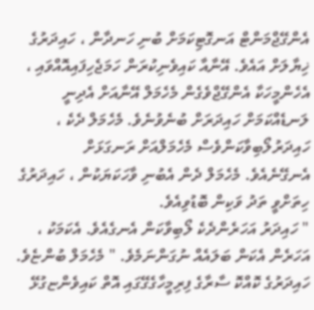އެންގޭޖްމަންޓް އަނގޮޓިކަމަށް ބުނި ހަނދާން ، ހައިދަރުގެ ޚިޔާލަށް އައެވެ. އޭނާއާ ކައިވެނިކުރަން ހަމަޖެހިފައިއޮއްވައި ، އެހެންމީހަކާ އެންގޭޖްވެގެން މެހެމަލް އޭނާއަށް އެދިނީ ލަނޑެއްކަމަށް ހައިދަރަށް ބުނެވުނެވެ. މެހެމަލް ދެކެ ، ހައިދަރުލޯބިވާކަންވެސް މެހެމަލްއަށް ރަނގަޅަށް އެނގޭނެއެވެ. މެހެމަލް ދެން އެބުނި ވާހަކަޔަކުން ، ހައިދަރުގެ ހިތަށްވީ ތަދު ވަކިން ބޮޑުވިއެވެ.
" ހައިދަރު އަހަރެންދެކެ ލޯބިވާކަން އެނގެއެވެ. އެކަމަކު ، އަހަރެން އެކަން ބަލައެއް ނުގަންނަމެވެ. " މެހެމަލް ބުންޏެވެ.
ހައިދަރުގެ ކޮއްކޮ ސާރާގެ ފިރިމީހާގެގޭގައި އޮތް ކައިވެންޏގުޅޭ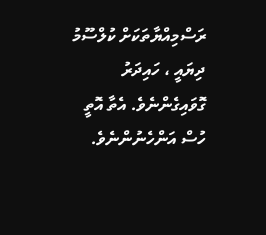ރަސްމިއްޔާތަކަށް ކުލްސޫމު ދިޔައީ ، ހައިދަރު ގޮވައިގެންނެވެ. އެތާ އޮތީ ހުސް އަންހެނުންނެވެ.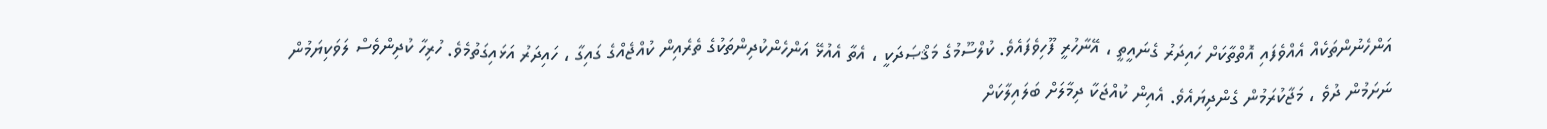އަންހެނުންތަކެއް އެއްވެފައި އޮތްތާކަށް ހައިދަރު ގެނައީތީ ، އޭނާހުރީ ފޫހިވެފައެވެ. ކުލްސޫމުގެ މަޤްޞަދަކީ ، އެތާ އެއުޅޭ އަންހެންކުދިންތަކުގެ ތެރެއިން ކުއްޖެއްގެ ގައިގާ ، ހައިދަރު އަޅައިގަތުމެވެ. ހުރިހާ ކުދިންވެސް ލަވަކިޔަމުން ނަށަމުން ދުވެ ، މަޖާކުރަމުން ގެންދިޔައެވެ. އެއިން ކުއްޖަކާ ދިމާލަށް ބަލައިލާކަށް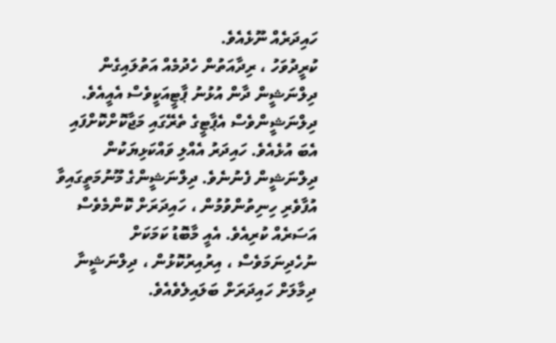ހައިދަރެއް ނޫޅެއެވެ.
ކުރީދުވަހު ، ރިދާއަތުން ހެދުމެއް އަތުލައިގެން ދިލްނަޝީން ދާން އުޅުނު ޕާޓީއަކީވެސް އެއީއެވެ. ދިލްނަޝީންވެސް އެޕާޓީގެ ތެރޭގައި މަޖާކޮށްކޮށްފައި އެބަ އުޅެއެވެ. ހައިދަރު އެއްލި ވައްކަޅިޔަކުން ދިލްނަޝީން ފެނުނެވެ. ދިލްނަޝީންގެ މޫނުމަތީގައިވާ އުފާވެރި ހިނިތުންވުމުން ، ހައިދަރަށް ކޮންމެވެސް އަސަރެއް ކުރިއެވެ. އެއީ މާބޮޑު ކަމަކަށް ނުހެދިނަމަވެސް ، އިރުއިރުކޮޅުން ، ދިލްނަޝީނާ ދިމާލަށް ހައިދަރަށް ބަލައިލެވެއެވެ.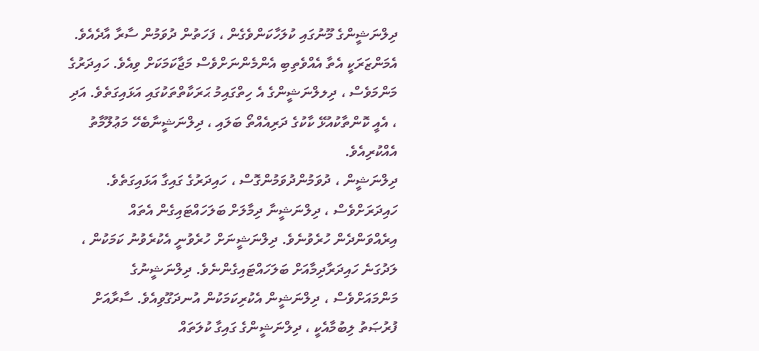ދިލްނަޝީންގެ މޫނުގައި ކުލަހާކަންވެގެން ، ފަހަތުން ދުވަމުން ސާރާ އާދެއެވެ. އެމަންޒަރަކީ އެތާ އެއްވެތިބި އެންމެންނަށްވެސް މަޖާކަމަކަށް ވިއެވެ. ހައިދަރުގެ މަންމަވެސް ، ދިލލްނަޝީންގެ އެ ހިތްގައިމު ޙަރަކާތްތަކުގައި އަޅައިގަތެވެ. އަދި ، އެއީ ކޮންތާކުއުޅޭ ކާކުގެ ދަރިއެއްތޯ ބަލައި ، ދިލްނަޝީނާބެހޭ މަޢުލޫމާތު އެއްކުރިއެވެ.
ދިލްނަޝީން ، ދުވަމުންދުވަމުންގޮސް ، ހައިދަރުގެ ގައިގާ އަޅައިގަތެވެ. ހައިދަރަށްވެސް ، ދިލްނަޝީނާ ދިމާލަށް ބަލަހައްޓައިގެން އެތައް އިރެއްވަންދެން ހުރެވުނެވެ. ދިލްނަޝީނަށް ހުރެވުނީ އެކުރެވުނު ކަމަކުން ، ލަދުގަނެ ހައިދަރާދިމާއަށް ބަލަހައްޓައިގެންނެވެ. ދިލްނަޝީނުގެ މަންމައަށްވެސް ، ދިލްނަޝީން އެކުރިކަމަކުން އުނދަގޫވިއެވެ. ސާރާއަށް ފުރުޞަތު ލިބުމާއެކީ ، ދިލްނަޝީންގެ ގައިގާ ކުލަތައް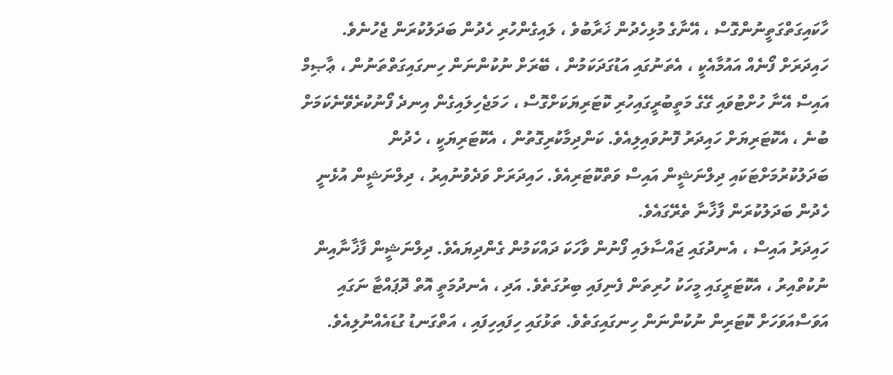ހާކައިގަތްގަތީނުންގޮސް ، އޭނާގެ މުޅިހެދުން ޚަރާބުވެ ، ލައިގެންހުރި ހެދުން ބަދަލުކުރަން ޖެހުނެވެ.
ހައިދަރަށް ފޯނެއް އައުމާއެކީ ، އެތަނުގައި އަޑުގަދަކަމުން ، ބޭރަށް ނުކުންނަން ހިނގައިގަތްތަނުން ، ޢާޞިމް އައިސް އޭނާ ހުށްޓުވައި ގޭގެ މަތީބުރީގައިހުރި ކޮޓަރިޔަކަށްގޮސް ، ހަމަޖެހިލައިގެން އިނދެ ފޯނުކުރެވޭނެކަމަށް ބުނެ ، އެކޮޓަރިޔަށް ހައިދަރު ފޮނުވައިލިއެވެ. ކަންދިމާކުރިގޮތުން ، އެކޮޓަރިޔަކީ ، ހެދުން ބަދަލުކުރުމަށްޓަކައި ދިލްނަޝީން އައިސް ވަތްކޮޓަރިއެވެ. ހައިދަރަށް ވަދެވުނުއިރު ، ދިލްނަޝީން އުޅެނީ ހެދުން ބަދަލުކުރަން ފާޚާނާ ތެރޭގައެވެ.
ހައިދަރު އައިސް ، އެނދުގައި ޖައްސާލައި ފޯނުން ވާހަކަ ދައްކަމުން ގެންދިޔައެވެ. ދިލްނަޝީން ފާޚާނާއިން ނުކުތްއިރު ، އެކޮޓަރީގައި މީހަކު ހުރިތަން ފެނިފައި ބިރުގަތެވެ. އަދި ، އެނދުމަތީ އޮތް ދޮޕައްޓާ ނަގައި އަވަސްއަވަހަށް ކޮޓަރިން ނުކުންނަން ހިނގައިގަތެވެ. ތަޅުގައި ހިފައިހިފައި ، އަތްގަނޑު ގުޑައެއްނުލިއެވެ.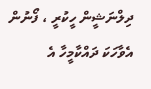ދިލްނަޝީން ހީކުރީ ، ފޯނުން އެވާހަކަ ދައްކާމީހާ އެ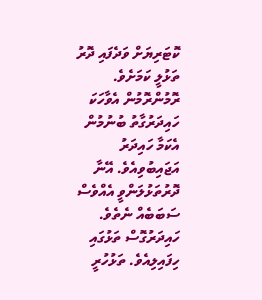ކޮޓަރިޔަށް ވަދެފައި ދޮރު ތަޅުލީ ކަމަށެވެ. ރޮމުންރޮމުން އެވާހަކަ ހައިދަރުގާތު ބުނުމުން އެކަމާ ހައިދަރު އަޖައިބުވިއެވެ. އޭނާ ދޮރުތަޅުލަންވީ އެއްވެސް ސަބަބެއް ނެތެވެ. ހައިދަރުގޮސް ތަޅުގައި ހިފައިލިއެވެ. ތަޅުހުރީ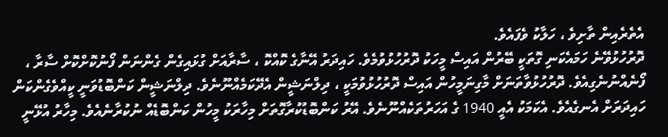އެތެރެއިން ތާށިވެ ، ހަލާކު ވެފައެވެ.
ދޮރުހުޅުވޭނެ ހަމައެކަނި ގޮތަކީ ބޭރުން އައިސް މީހަކު ދޮރުހުޅުވުމެވެ. ހައިދަރު އޭނާގެ ކޮއްކޮ ، ސާރާއަށް ގުޅައިގެން ގެންނަން ފޯނުކޮށްކޮށް ސާރާ ، ފޯނެއްނުނެގިއެވެ. ދޮރުހުޅުވާތަނަށް މާގިނަމީހުން އައިސް ދޮރުހުޅުވުމަކީ ، ދިލްނަޝީން އެދޭކަމެއްނޫނެވެ. ދިލްނަޝީން ކަންބޮޑުވަނީ ކީއްވެގެންކަން ހައިދަރަށް އެނގެއެވެ. އެކަމަކު އެއީ 1940 ގެ އަހަރުތަކެއްނޫނެވެ. އޭރު ކަންބޮޑުކުރާގޮތަށް މިހާރަކު މީހުން ކަންބޮޑެއް ނުކުރާނެއެވެ. މިހާރު އުޅޭނީ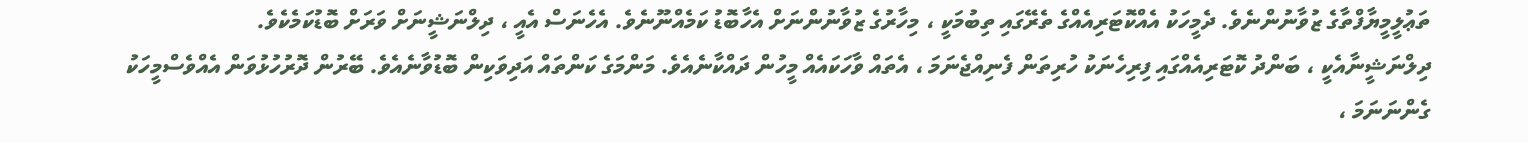ތަޢުލީމީޔާފްތާގެ ޒުވާނުންނެވެ. ދެމީހަކު އެއްކޮޓަރިއެއްގެ ތެރޭގައި ތިބުމަކީ ، މިހާރުގެ ޒުވާނުންނަށް އެހާބޮޑު ކަމެއްނޫނެވެ. އެހެނަސް އެއީ ، ދިލްނަޝީނަށް ވަރަށް ބޮޑުކަމެކެވެ.
ދިލްނަޝީނާއެކީ ، ބަންދު ކޮޓަރިއެއްގައި ފިރިހެނަކު ހުރިތަން ފެނިއްޖެނަމަ ، އެތައް ވާހަކައެއް މީހުން ދައްކާނެއެވެ. މަންމަގެ ކަންތައް އަދިވަކިން ބޮޑުވާނެއެވެ. ބޭރުން ދޮރުހުޅުވަން އެއްވެސްމީހަކު ގެންނަނަމަ ،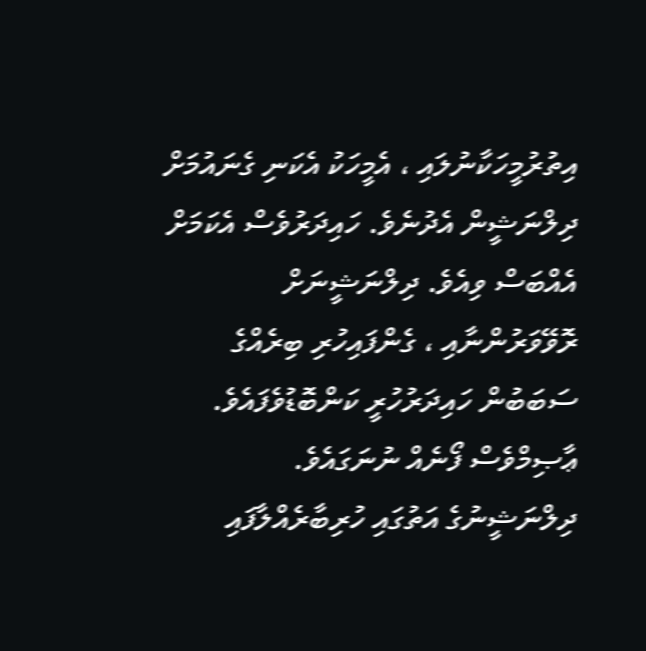އިތުރުމީހަކާނުލައި ، އެމީހަކު އެކަނި ގެނައުމަށް ދިލްނަޝީން އެދުނެވެ. ހައިދަރުވެސް އެކަމަށް  އެއްބަސް ވިއެވެ. ދިލްނަޝީނަށް ރޮވޭވަރުންނާއި ، ގެންފައިހުރި ބިރެއްގެ ސަބަބުން ހައިދަރުހުރީ ކަންބޮޑުވެފައެވެ. ޢާޞިމްވެސް ފޯނެއް ނުނަގައެވެ.
ދިލްނަޝީނުގެ އަތުގައި ހުރިބާރެއްލާފައި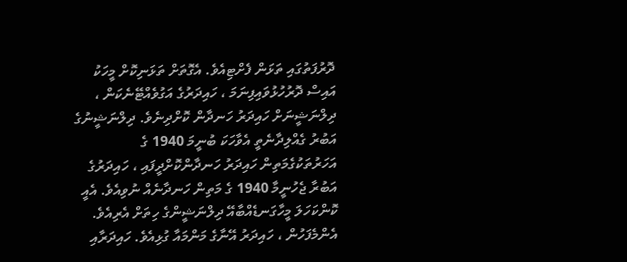ދޮރުފަތުގައި ތަޅަން ފެށްޓިއެވެ. އެގޮތަށް ތަޅަނިކޮށް މީހަކު އައިސް ދޮރުހުޅުވައިފިނަމަ ، ހައިދަރުގެ އަގުވެއްޓޭނެކަން ، ދިލްނަޝީނަށް ހައިދަރު ހަނދާން ކޮށްދިނެވެ. ދިލްނަޝީނުގެ އަބުރު ގެއްލިދާނެތީ އެވާހަކަ ބުނީމަ 1940 ގެ އަހަރުތަކުގެމަތިން ހައިދަރު ހަނދާންކޮށްދީފައި ، ހައިދަރުގެ އަބުރާ ޖެހުނީމާ 1940 ގެ މަތިން ހަނދާނެއް ނުވިއެވެ. އެއީ ކޮންކަހަލަ މީހާގަނޑެއްބާއޭ ދިލްނަޝީންގެ ހިތަށް އެރިއެވެ. އެންމެފަހުން ، ހައިދަރު އޭނާގެ މަންމައާ ގުޅިއެވެ. ހައިދަރާއި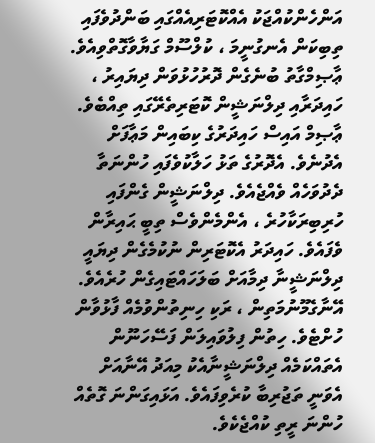އަންހެންކުއްޖަކު އެއްކޮޓަރިއެއްގައި ބަންދުވެފައި ތިބިކަން އެނގުނީމަ ، ކުލްސޫމް ގަޔާވާގޮތްވިއެވެ. ޢާޞިމްގާތު ބުނެގެން ދޮރުހުޅުވަން ދިޔައިރު ، ހައިދަރާއި ދިލްނަޝީން ކޮޓަރިތެރޭގައި ތިއްބެވެ. ޢާޞިމް އައިސް ހައިދަރުގެ ކިބައިން މަޢާފަށް އެދުނެވެ. އެދޮރުގެ ތަޅު ހަލާކުވެފައި ހުންނަތާ ދެދުވަހެއް ވެއްޖެއެވެ. ދިލްނަޝީން ގެންފައި ހުރިބިރަކާހުރެ ، އެންމެންވެސް ތިބީ ޙައިރާން ވެފައެވެ. ހައިދަރު އެކޮޓަރިން ނުކުމެގެން ދިޔައީ ދިލްނަޝީނާ ދިމާއަށް ބަލަހައްޓައިގެން ހުރެއެވެ. އޭނާގެމޫނުމަތިން ، ރަކި ހިނިތުންވުމެއް ފާޅުވާން ހުށްޓެވެ. ހިތުން ފިލުވައިލަން ފަސޭހަނޫން އެތައްކަމެއް ދިލްނަޝީނާއެކު މިއަދު އޭނާއަށް އެވަނީ ތަޖުރިބާ ކުރެވިފައެވެ. އަޅައިގަންނަ ގޮތެއް ހުންނަ ރީތި ކުއްޖެކެވެ.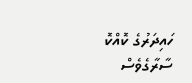ހައިދަރުގެ ކޮއްކޮ ސާރާގެވެސް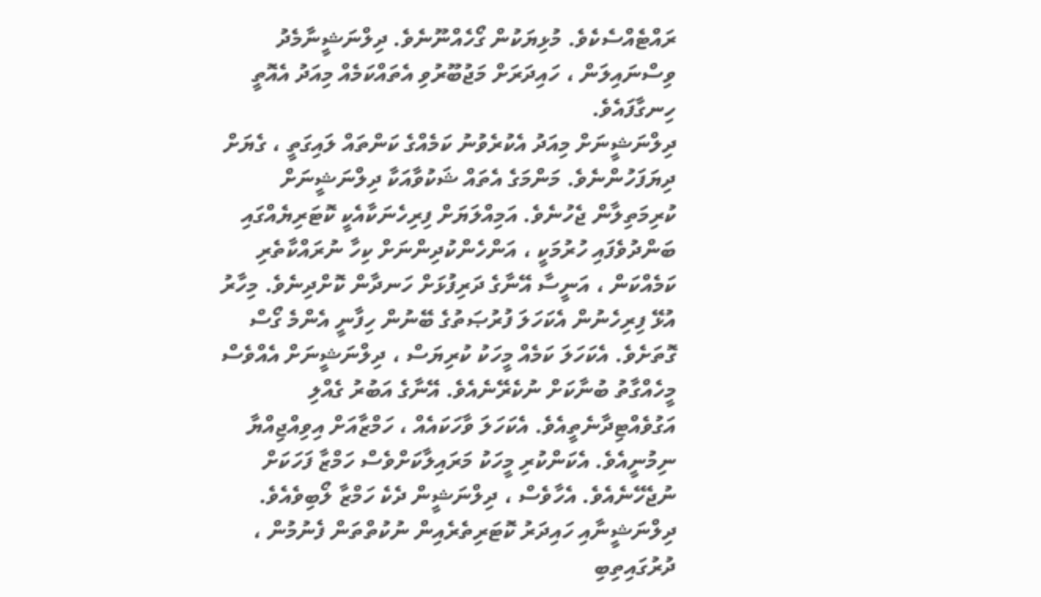ރައްޓެއްސެކެވެ. މުޅިޔަކުން ގޯހެއްނޫނެވެ. ދިލްނަޝީނާމެދު ވިސްނައިލަން ، ހައިދަރަށް މަޖުބޫރުވި އެތައްކަމެއް މިއަދު އެއޮތީ ހިނގާފައެވެ.
ދިލްނަޝީނަށް މިއަދު އެކުރެވުނު ކަމެއްގެ ކަންތައް ލައިގަތީ ، ގެޔަށް ދިޔަފަހުންނެވެ. މަންމަގެ އެތައް ޝަކުވާއަކާ ދިލްނަޝީނަށް ކުރިމަތިލާން ޖެހުނެވެ. އަމިއްލަޔަށް ފިރިހެނަކާއެކީ ކޮޓަރިޔެއްގައި ބަންދުވެފައި ހުރުމަކީ ، އަންހެންކުދިންނަށް ކިހާ ނުރައްކާތެރި ކަމެއްކަން ، އަނީސާ އޭނާގެ ދަރިފުޅަށް ހަނދާން ކޮށްދިނެވެ. މިހާރު އުޅޭ ފިރިހެނުން އެކަހަލަ ފުރުޞަތުގެ ބޭނުން ހިފާނީ އެންމެ ގޯސް ގޮތަށެވެ. އެކަހަލަ ކަމެއް މީހަކު ކުރިޔަސް ، ދިލްނަޝީނަށް އެއްވެސް މީހެއްގާތު ބުނާކަށް ނުކެރޭނެއެވެ. އޭނާގެ އަބުރު ގެއްލި އަގުވެއްޓިދާނެތީއެވެ. އެކަހަލަ ވާހަކައެއް ، ހަމްޒާއަށް އިވިއްޖިއްޔާ ނިމުނީއެވެ. އެކަންކުރި މީހަކު މަރައިލާކަށްވެސް ހަމްޒާ ފަހަކަށް ނުޖެހޭނެއެވެ. އެހާވެސް ، ދިލްނަޝީން ދެކެ ހަމްޒާ ލޯބިވެއެވެ.
ދިލްނަޝީނާއި ހައިދަރު ކޮޓަރިތެރެއިން ނުކުތްތަން ފެނުމުން ، ދުރުގައިތިބި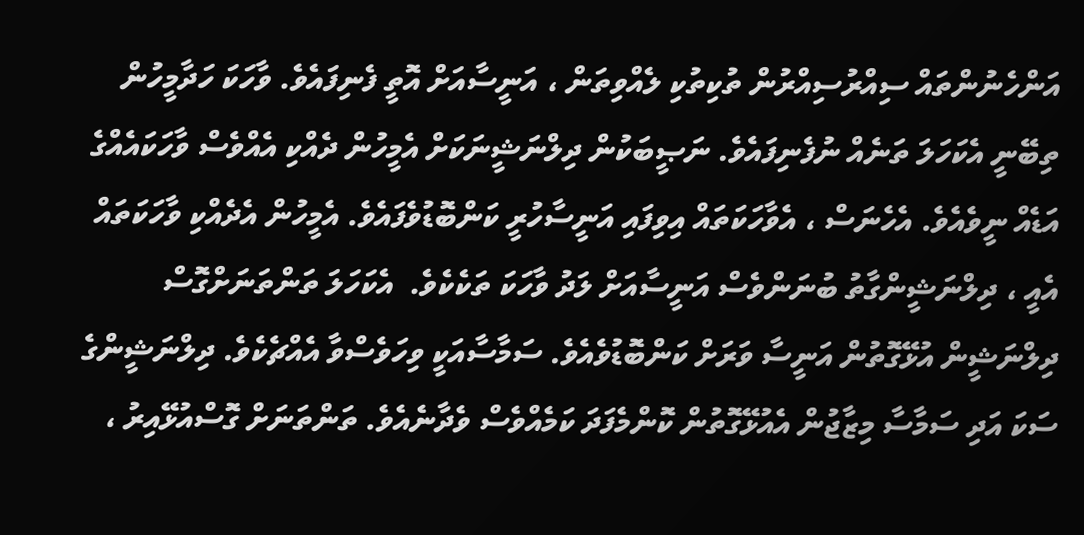އަންހެނުންތައް ސިއްރުސިއްރުން ތުކިތުކި ލެއްވިތަން ، އަނީސާއަށް އޮތީ ފެނިފައެވެ. ވާހަކަ ހަދާމީހުން ތިބޭނީ އެކަހަލަ ތަނެއް ނުފެނިފައެވެ. ނަޞީބަކުން ދިލްނަޝީނަކަށް އެމީހުން ދެއްކި އެއްވެސް ވާހަކައެއްގެ އަޑެއް ނީވެއެވެ. އެހެނަސް ، އެވާހަކަތައް އިވިފައި އަނީސާހުރީ ކަންބޮޑުވެފައެވެ. އެމީހުން އެދެއްކި ވާހަކަތައް އެއީ ، ދިލްނަޝީންގާތު ބުނަންވެސް އަނީސާއަށް ލަދު ވާހަކަ ތަކެކެވެ.  އެކަހަލަ ތަންތަނަށްގޮސް ދިލްނަޝީން އުޅޭގޮތުން އަނީސާ ވަރަށް ކަންބޮޑުވެއެވެ. ސަމާސާއަކީ ވިހަވެސްވާ އެއްޗެކެވެ. ދިލްނަޝީންގެ ސަކަ އަދި ސަމާސާ މިޒާޖުން އެއުޅޭގޮތުން ކޮންމެފަދަ ކަމެއްވެސް ވެދާނެއެވެ. ތަންތަނަށް ގޮސްއުޅޭއިރު ،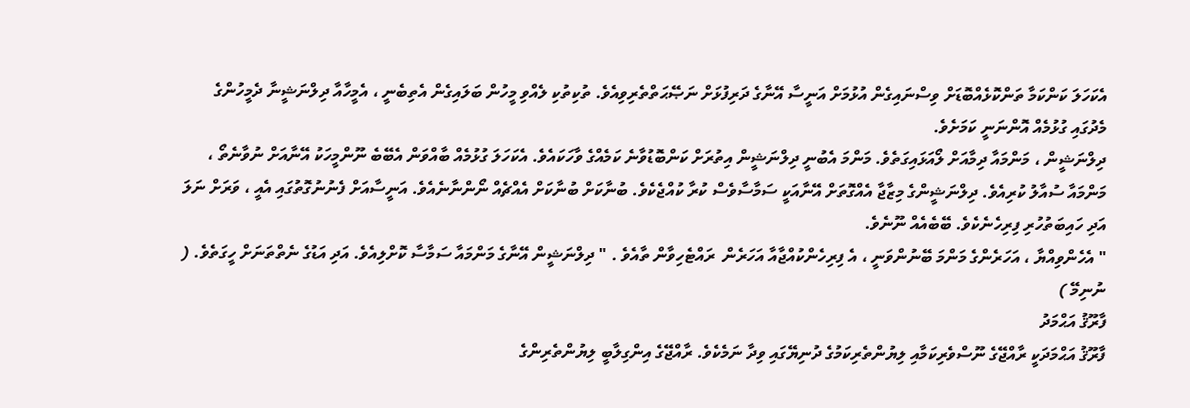އެކަހަލަ ކަންކަމާ ތަންކޮޅެއްބޮޑަށް ވިސްނައިގެން އުޅުމަށް އަނީސާ އޭނާގެ ދަރިފުޅަށް ނަޞޭޙަތްތެރިވިއެވެ. ތުކިތުކި ލެއްވި މީހުން ބަލައިގެން އެތިބެނީ ، އެމީހާއާ ދިލްނަޝީނާ ދެމީހުންގެ މެދުގައި ގުޅުމެއް އޮންނަނީ ކަމަށެވެ.
ދިލްނަޝީން ، މަންމައާ ދިމާއަށް ލޯއަޅައިގަތެވެ. މަންމަ އެބުނީ ދިލްނަޝީން އިތުރަށް ކަންބޮޑުވާނެ ކަމެއްގެ ވާހަކައެވެ. އެކަހަލަ ގުޅުމެއް ބާއްވަން އެބޭބެ ނޫންމީހަކު އޭނާއަށް ނުވާނެތޯ ، މަންމައާ ސުއާލު ކުރިއެވެ. ދިލްނަޝީންގެ މިޒާޖާ އެއްގޮތަށް އޭނާއަކީ ސަމާސާވެސް ކުރާ ކުއްޖެކެވެ. ބުނާކަށް ބުނާކަށް އެއްޗެއް ނޯންނާނެއެވެ. އަނީސާއަށް ފެނުނުގޮތުގައި އެއީ ، ވަރަށް ނަލަ އަދި ހައިބަތުހުރި ފިރިހެނެކެވެ. ބޭބެއެއް ނޫނެވެ.
" އެހެންވިއްޔާ ، އަހަރެންގެ މަންމަ ބޭނުންވަނީ ، އެ ފިރިހެންކުއްޖާއާ އަހަރެން  ރައްޓެހިވާން ތާއެވެ . " ދިލްނަޝީން އޭނާގެ މަންމައާ ސަމާސާ ކޮށްލިއެވެ. އަދި އަޑުގެ ނެތްތަނަށް ހީގަތެވެ. ( ނުނިމޭ )
ފާރޫޤު އަޙްމަދު
ފާރޫޤު އަޙްމަދަކީ ރާއްޖޭގެ ނޫސްވެރިކަމާއި ލިޔުންތެރިކަމުގެ ދުނިޔޭގައި ވިދާ ނަމެކެވެ. ރާއްޖޭގެ އިންގިލާބީ ލިޔުންތެރިންގެ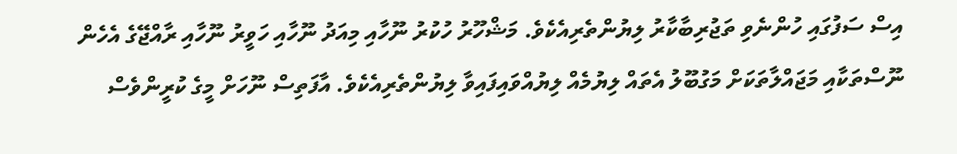އިސް ސަފުގައި ހުންނެވި ތަޖުރިބާކާރު ލިޔުންތެރިއެކެވެ. މަޝްހޫރު ހުކުރު ނޫހާއި މިއަދު ނޫހާއި ހަވީރު ނޫހާއި ރާއްޖޭގެ އެހެން ނޫސްތަކާއި މަޖައްލާތަކަށް މަގުބޫލު އެތައް ލިޔުމެއް ލިޔުއްވައިފައިވާ ލިޔުންތެރިއެކެވެ. އާފަތިސް ނޫހަށް މީގެ ކުރީންވެސް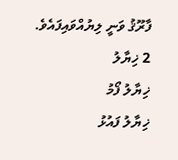ފާރޫޤު ވަނީ ލިޔުއްވައިފައެވެ.
2 ޚިޔާލު
ޚިޔާލު ފޯމު
ޚިޔާލު ފައުޅު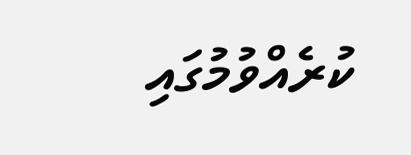ކުރެއްވުމުގައި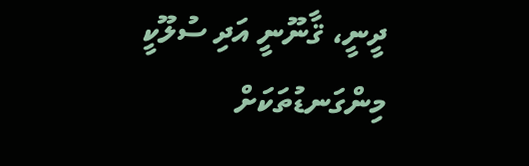ދީނީ، ޤާނޫނީ އަދި ސުލޫކީ މިންގަނޑުތަކަށް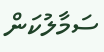ސަމާލުކަން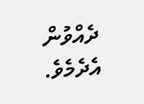ދެއްވުން އެދެމެވެ.